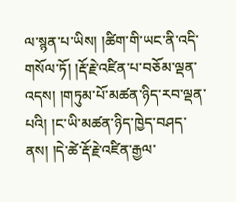ལ་སྙན་པ་ཡིས། །ཚིག་གི་ཡང་ནི་འདི་གསོལ་ཏོ། །རྡོ་རྗེ་འཛིན་པ་བཅོམ་ལྡན་འདས། །གཏུམ་པོ་མཚན་ཉིད་རབ་ལྡན་པའི། །ང་ཡི་མཚན་ཉིད་ཁྱེད་བཤད་ནས། །དེ་ཚེ་རྡོ་རྗེ་འཛིན་རྒྱལ་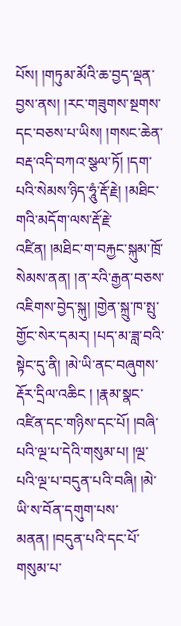པོས། །གཏུམ་མོའི་ཆ་བྱད་ལྡན་བྱས་ནས། །རང་གཟུགས་སྔགས་དང་བཅས་པ་ཡིས། །གསང་ཆེན་བརྡ་འདི་བཀའ་སྩལ་ཏོ། །དག་པའི་སེམས་ཉིད་ཧཱུཾ་རྡོ་རྗེ། །མཐིང་གའི་མདོག་ལས་རྡོ་རྗེ་འཛིན། །མཐིང་ག་བརྐྱང་སྐུམ་ཁྲོ་སེམས་ནན། །ན་རའི་རྒྱན་བཅས་འཇིགས་བྱེད་སྐུ། །གྱེན་སྐྲུ་ཁ་སྤུ་གྱོང་སེར་དམར། །པད་མ་ཟླ་བའི་སྟེང་དུ་ནི། །མེ་ཡི་ནང་བཞུགས་རྡོར་དྲིལ་འཆིང ། །རྣམ་སྣང་འཛིན་དང་གཉིས་དང་པོ། །བཞི་པའི་ལྔ་པ་དེའི་གསུམ་པ། །ལྔ་པའི་ལྔ་པ་བདུན་པའི་བཞི། །མེ་ཡི་ས་བོན་དགུག་པས་མནན། །བདུན་པའི་དང་པོ་གསུམ་པ་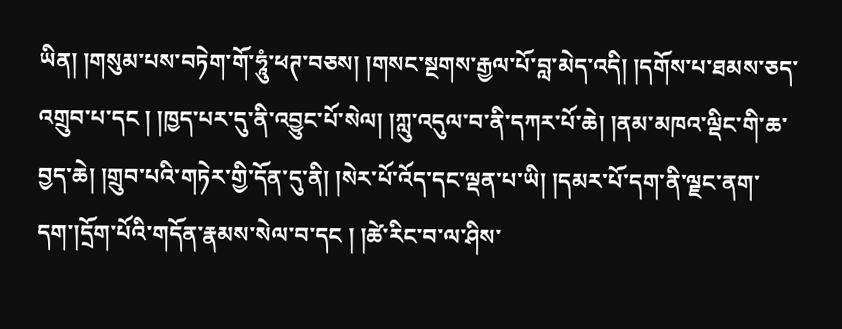ཡིན། །གསུམ་པས་བཏེག་གོ་ཧཱུཾ་ཕཊ་བཅས། །གསང་སྔགས་རྒྱལ་པོ་བླ་མེད་འདི། །དགོས་པ་ཐམས་ཅད་འགྲུབ་པ་དང ། །ཁྱད་པར་དུ་ནི་འབྱུང་པོ་སེལ། །ཀླུ་འདུལ་བ་ནི་དཀར་པོ་ཆེ། །ནམ་མཁའ་ལྡིང་གི་ཆ་བྱད་ཆེ། །གྲུབ་པའི་གཏེར་གྱི་དོན་དུ་ནི། །སེར་པོ་འོད་དང་ལྡན་པ་ཡི། །དམར་པོ་དག་ནི་ལྗང་ནག་དག་།དྲོག་པོའི་གདོན་རྣམས་སེལ་བ་དང ། །ཚེ་རིང་བ་ལ་ཤིས་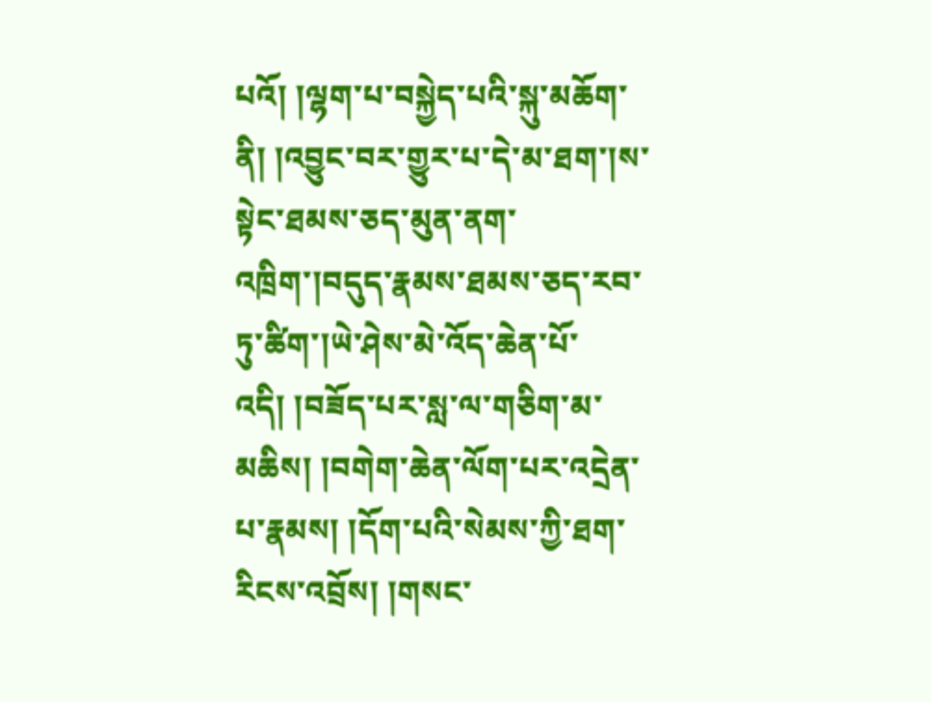པའོ། །ལྷག་པ་བསྐྱེད་པའི་སྐུ་མཆོག་ནི། །འབྱུང་བར་གྱུར་པ་དེ་མ་ཐག་།ས་སྟེང་ཐམས་ཅད་མུན་ནག་འཁྲིག་།བདུད་རྣམས་ཐམས་ཅད་རབ་ཏུ་ཚིག་།ཡེ་ཤེས་མེ་འོད་ཆེན་པོ་འདི། །བཟོད་པར་སླ་ལ་གཅིག་མ་མཆིས། །བགེག་ཆེན་ལོག་པར་འདྲེན་པ་རྣམས། །དོག་པའི་སེམས་ཀྱི་ཐག་རིངས་འབྲོས། །གསང་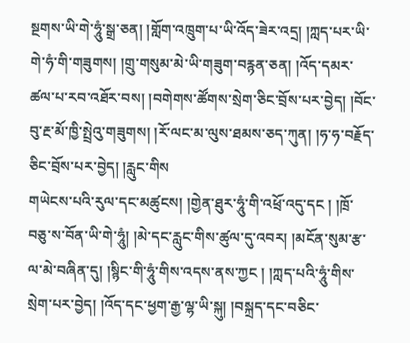སྔགས་ཡི་གེ་ཧཱུཾ་སྒྲ་ཅན། །གློག་འཁྲུག་པ་ཡི་འོད་ཟེར་འདྲ། །ཀླད་པར་ཡི་གེ་ཧཾ་གི་གཟུགས། །གྲུ་གསུམ་མེ་ཡི་གཟུག་བརྙན་ཅན། །འོད་དམར་ཚལ་པ་རབ་འཐོར་བས། །བགེགས་ཚོགས་སྲེག་ཅིང་བྲོས་པར་བྱེད། །བོང་བུ་རྔ་མོ་ཁྱི་སྤྲེའུ་གཟུགས། །རོ་ལང་མ་ལུས་ཐམས་ཅད་ཀུན། །ཧ་ཧ་བརྗོད་ཅིང་བྲོས་པར་བྱེད། །རླུང་གིས
གཡེངས་པའི་རུལ་དང་མཚུངས། །གྱེན་ཐུར་ཧཱུཾ་གི་འཕྲོ་འདུ་དང ། །ཁྲོ་བཅུ་ས་བོན་ཡི་གེ་ཧཱུཾ། །མེ་དང་རླུང་གིས་ཚུལ་དུ་འབར། །མངོན་སུམ་རྩ་ལ་མེ་བཞིན་དུ། །སྙིང་གི་ཧཱུཾ་གིས་འདས་ནས་ཀྱང ། །ཀླད་པའི་ཧཱུཾ་གིས་སྲེག་པར་བྱེད། །འོད་དང་ཕྱག་རྒྱ་ལྷ་ཡི་སྐུ། །བསྐྲད་དང་བཅིང་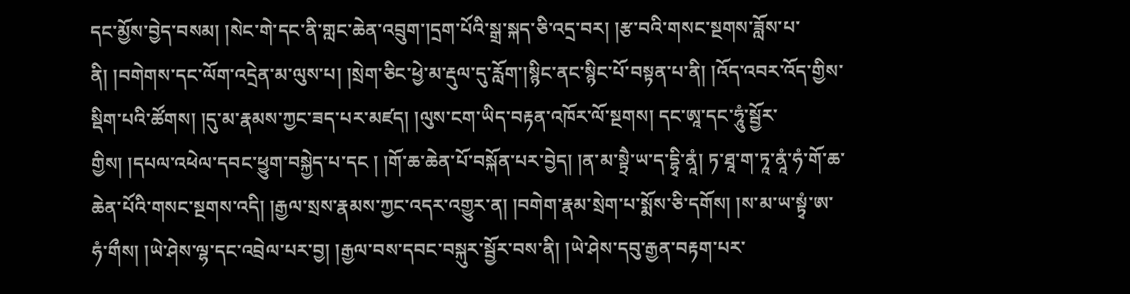དང་མྱོས་བྱེད་བསམ། །སེང་གེ་དང་ནི་གླང་ཆེན་འབྲུག་།དྲག་པོའི་སྒྲ་སྐད་ཅི་འདྲ་བར། །རྩ་བའི་གསང་སྔགས་ཟློས་པ་ནི། །བགེགས་དང་ལོག་འདྲེན་མ་ལུས་པ། །སྲེག་ཅིང་ཕྱེ་མ་རྡུལ་དུ་རློག་།སྙིང་ནང་སྙིང་པོ་བསྟན་པ་ནི། །འོད་འབར་འོད་གྱིས་སྡིག་པའི་ཚོགས། །དུ་མ་རྣམས་ཀྱང་ཟད་པར་མཛད། །ལུས་ངག་ཡིད་བརྟན་འཁོར་ལོ་སྔགས། དང་ཨཱ་དང་ཧཱུཾ་སྦྱོར་གྱིས། །དཔལ་འཕེལ་དབང་ཕྱུག་བསྐྱེད་པ་དང ། །གོ་ཆ་ཆེན་པོ་བསྐོན་པར་བྱེད། །ན་མ་སྟྲཻ་ཡ་ད་དྷྭི་ནཱཾ། ཏ་ཐཱ་ག་ཏཱ་ནཱཾ་ཧཾ་གོ་ཆ་ཆེན་པོའི་གསང་སྔགས་འདི། །རྒྱལ་སྲས་རྣམས་ཀྱང་འདར་འགྱུར་ན། །བགེག་རྣམ་སྲེག་པ་སྨོས་ཅི་དགོས། །ས་མ་ཡ་སྟྭཾ་ཨ་ཧཾ་གྀས། །ཡེ་ཤེས་ལྷ་དང་འབྲེལ་པར་བྱ། །རྒྱལ་བས་དབང་བསྐུར་སྦྱོར་བས་ནི། །ཡེ་ཤེས་དབུ་རྒྱན་བརྟག་པར་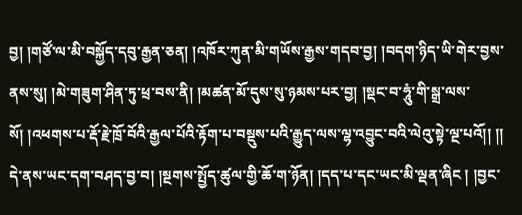བྱ། །གཙོ་ལ་མི་བསྐྱོད་དབུ་རྒྱན་ཅན། །འཁོར་ཀུན་མི་གཡོས་རྒྱས་གདབ་བྱ། །བདག་ཉིད་ཡི་གེར་བྱས་ནས་སུ། །མེ་གཟུག་ཤིན་ཏུ་ཕྲ་བས་ནི། །མཚན་མོ་དུས་སུ་ཉམས་པར་བྱ། །སྡང་བ་ཧཱུཾ་གི་སྒྲ་ལས་སོ། །འཕགས་པ་རྡོ་རྗེ་ཁྲོ་བོའི་རྒྱལ་པོའི་རྟོག་པ་བསྡུས་པའི་རྒྱུད་ལས་ལྷ་འབྱུང་བའི་ལེའུ་སྟེ་ལྔ་པའོ།། །། དེ་ནས་ཡང་དག་བཤད་བྱ་བ། །སྔགས་སྤྱོད་ཚུལ་གྱི་ཆོ་ག་ཉོན། །དད་པ་དང་ཡང་མི་ལྡན་ཞིང ། །བྱང་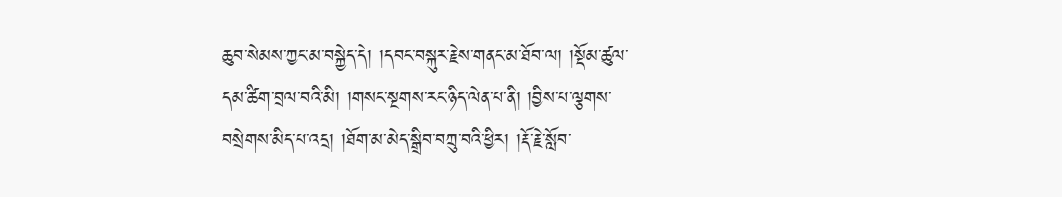ཆུབ་སེམས་ཀྱང་མ་བསྐྱེད་དེ། །དབང་བསྐུར་རྗེས་གནང་མ་ཐོབ་ལ། །སྡོམ་ཚུལ་དམ་ཚིག་བྲལ་བའི་མི། །གསང་སྔགས་རང་ཉིད་ལེན་པ་ནི། །བྱིས་པ་ལྕགས་བསྲེགས་མིད་པ་འདྲ། །ཐོག་མ་མེད་སྒྲིབ་བཀྲུ་བའི་ཕྱིར། །རྡོ་རྗེ་སློབ་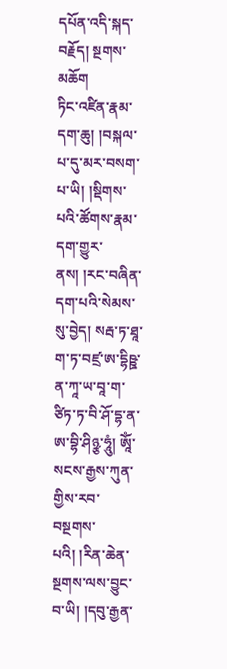དཔོན་འདི་སྐད་བརྗོད། སྔགས་མཆོག
ཏིང་འཛིན་རྣམ་དག་ཆུ། །བསྐལ་པ་དུ་མར་བསག་པ་ཡི། །སྡིགས་པའི་ཚོགས་རྣམ་དག་གྱུར་ནས། །རང་བཞིན་དག་པའི་སེམས་སུ་བྱེད། སརྦ་ཏ་ཐཱ་ག་ཏ་བཛྲ་ཨ་དྷིཥྛ་ན་ཀཱ་ཡ་བཱ་ག་ཙིཏ་ཏ་བི་ཤོ་དྷ་ན་ཨ་བྷི་ཤིཉྩ་ཧཱུཾ། ཨཱོཾ་སངས་རྒྱས་ཀུན་གྱིས་རབ་བསྔགས་པའི། །རིན་ཆེན་སྔགས་ལས་བྱུང་བ་ཡི། །དབུ་རྒྱན་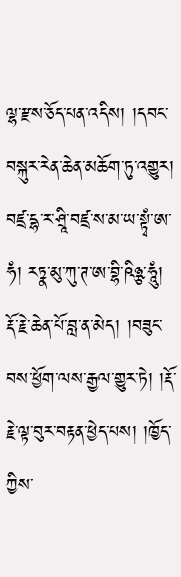ལྷ་རྫས་ཅོད་པན་འདིས། །དབང་བསྐུར་རེན་ཆེན་མཆོག་ཏུ་འགྱུར། བཛྲ་དྷ་ར་ཤྲཱི་བཛྲ་ས་མ་ཡ་སྟྭཾ་ཨ་ཧཾ། རཏྣ་མུ་ཀུ་ཊ་ཨ་བྷི་ཥིཉྩ་ཧཱུཾ། རྡོ་རྗེ་ཆེན་པོ་བླ་ན་མེད། །བཟུང་བས་ཕྱོག་ལས་རྒྱལ་གྱུར་ཏེ། །རྡོ་རྗེ་ལྟ་བུར་བརྟན་ཕྱེད་པས། །ཁྱོད་ཀྱིས་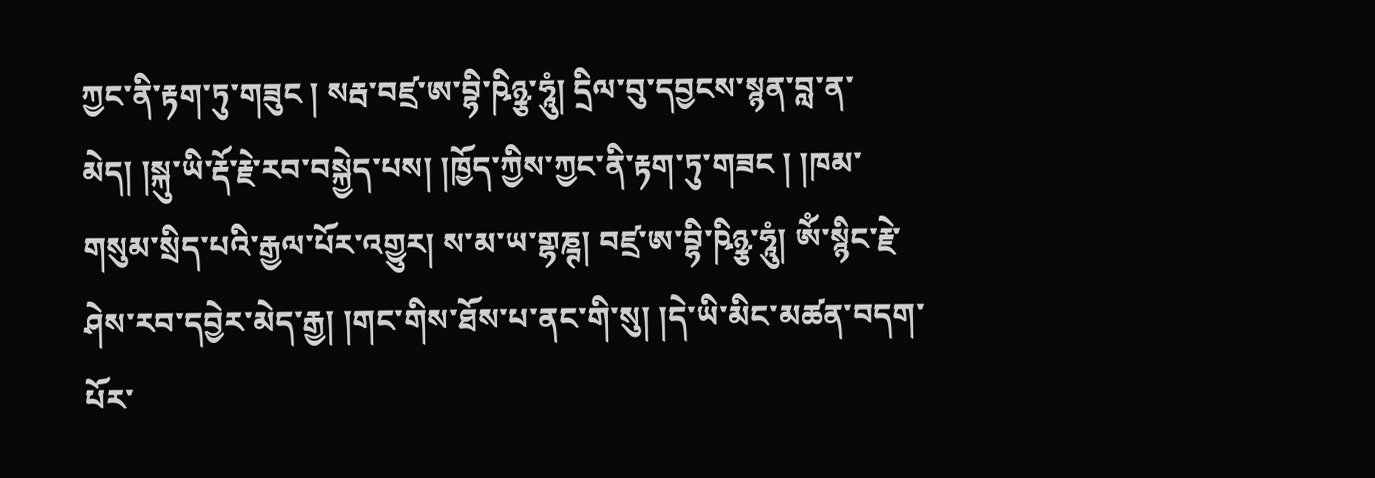ཀྱང་ནི་རྟག་ཏུ་གཟུང ། སརྦ་བཛྲ་ཨ་བྷི་ཥིཉྩ་ཧཱུཾ། དྲིལ་བུ་དབྱངས་སྙན་བླ་ན་མེད། །སྐུ་ཡི་རྡོ་རྗེ་རབ་བསྐྱེད་པས། །ཁྱོད་ཀྱིས་ཀྱང་ནི་རྟག་ཏུ་གཟང ། །ཁམ་གསུམ་སྲིད་པའི་རྒྱལ་པོར་འགྱུར། ས་མ་ཡ་གྷཎྚ། བཛྲ་ཨ་བྷི་ཥིཉྩ་ཧཱུཾ། ཨོཾ་སྙིང་རྗེ་ཤེས་རབ་དབྱེར་མེད་རྒྱ། །གང་གིས་ཐོས་པ་ནང་གི་སུ། །དེ་ཡི་མིང་མཚན་བདག་པོར་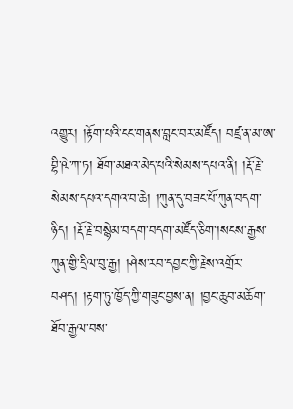འགྱུར། །རྟོག་པའི་ངང་གནས་བླང་བར་མཛོད། བཛྲ་ན་མ་ཨ་བྷི་ཥེ་ཀ་ཏ། ཐོག་མཐའ་མེད་པའི་སེམས་དཔའ་ནི། །རྡོ་རྗེ་སེམས་དཔའ་དགའ་བ་ཆེ། །ཀུན་དུ་བཟང་པོ་ཀུན་བདག་ཉིད། །རྡོ་རྗེ་བསྙེམ་བདག་བདག་མཛོད་ཅིག་།སངས་རྒྱས་ཀུན་གྱི་དྲིལ་བུ་རྒྱ། །ཤེས་རབ་དབྱང་ཀྱི་རྗེས་འགྲོར་བཤད། །རྟག་ཏུ་ཁྱོད་ཀྱི་གཟུང་བྱས་ན། །བྱང་ཆུབ་མཆོག་ཐོབ་རྒྱལ་བས་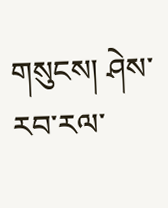གསུངས། ཤེས་རབ་རལ་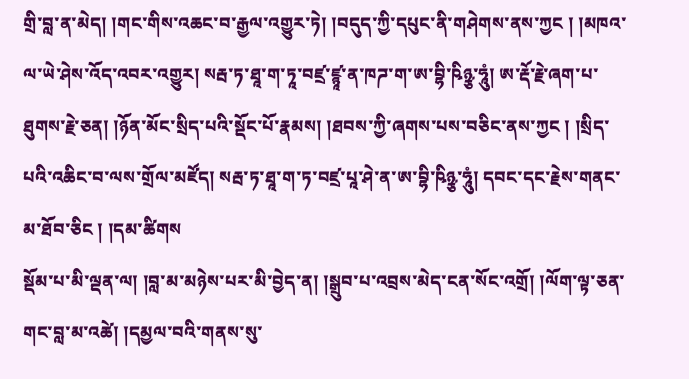གྲི་བླ་ན་མེད། །གང་གིས་འཆང་བ་རྒྱལ་འགྱུར་ཏེ། །བདུད་ཀྱི་དཔུང་ནི་གཤེགས་ནས་ཀྱང ། །མཁའ་ལ་ཡེ་ཤེས་འོད་འབར་འགྱུར། སརྦ་ཏ་ཐཱ་ག་ཏཱ་བཛྲ་ཛྙཱ་ན་ཁཌ་ག་ཨ་བྷི་ཥིཉྩ་ཧཱུཾ། ཨ་རྡོ་རྗེ་ཞག་པ་ཐུགས་རྗེ་ཅན། །ཉོན་མོང་སྲིད་པའི་སྡོང་པོ་རྣམས། །ཐབས་ཀྱི་ཞགས་པས་བཅིང་ནས་ཀྱང ། །སྲིད་པའི་འཆིང་བ་ལས་གྲོལ་མཛོད། སརྦ་ཏ་ཐཱ་ག་ཏ་བཛྲ་པཱ་ཤེ་ན་ཨ་བྷི་ཥིཉྩ་ཧཱུཾ། དབང་དང་རྗེས་གནང་མ་ཐོབ་ཅིང ། །དམ་ཚིགས
སྡོམ་པ་མི་ལྡན་ལ། །བླ་མ་མཉེས་པར་མི་བྱེད་ན། །སྒྲུབ་པ་འབྲས་མེད་ངན་སོང་འགྲོ། །ལོག་ལྟ་ཅན་གང་བླ་མ་འཚེ། །དམྱལ་བའི་གནས་སུ་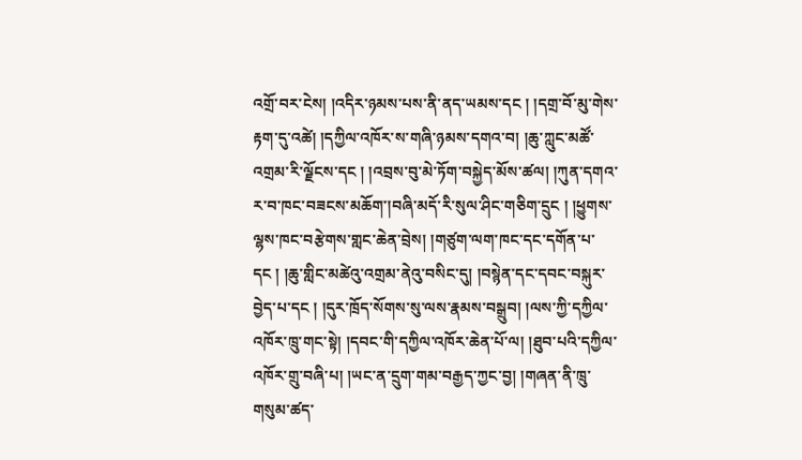འགྲོ་བར་ངེས། །འདིར་ཉམས་པས་ནི་ནད་ཡམས་དང ། །དགྲ་བོ་མུ་གེས་རྟག་དུ་འཚེ། །དཀྱིལ་འཁོར་ས་གཞི་ཉམས་དགའ་བ། །ཆུ་ཀླུང་མཚོ་འགྲམ་རི་ལྗོངས་དང ། །འབྲས་བུ་མེ་ཏོག་བསྐྱེད་མོས་ཚལ། །ཀུན་དགའ་ར་བ་ཁང་བཟངས་མཆོག་།བཞི་མདོ་རི་སུལ་ཤིང་གཅིག་དྲུང ། །ཕྱུགས་ལྷས་ཁང་བརྩེགས་གླང་ཆེན་བྲེས། །གཙུག་ལག་ཁང་དང་དགོན་པ་དང ། །ཆུ་གླིང་མཚེའུ་འགྲམ་ནེའུ་བསིང་དུ། །བསྙེན་དང་དབང་བསྐུར་བྱེད་པ་དང ། །དུར་ཁྲོད་སོགས་སུ་ལས་རྣམས་བསྒྲུབ། །ལས་ཀྱི་དཀྱིལ་འཁོར་ཁྲུ་གང་སྟེ། །དབང་གི་དཀྱིལ་འཁོར་ཆེན་པོ་ལ། །ཐུབ་པའི་དཀྱིལ་འཁོར་གྲུ་བཞི་པ། །ཡང་ན་དྲུག་གམ་བརྒྱད་ཀྱང་བྱ། །གཞན་ནི་ཁྲུ་གསུམ་ཚད་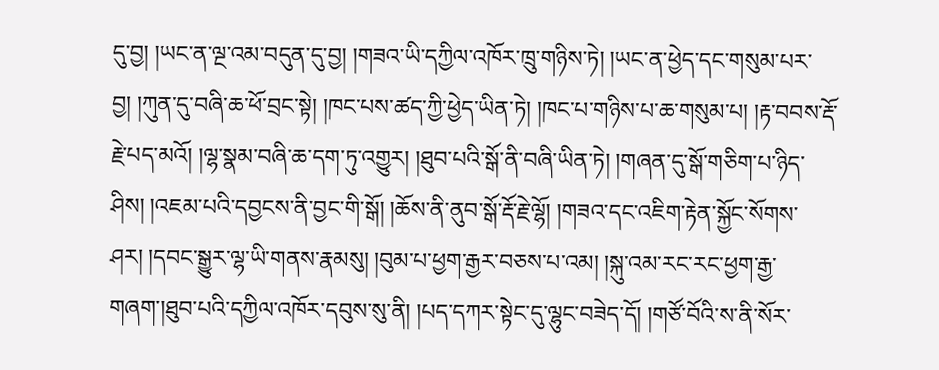དུ་བྱ། །ཡང་ན་ལྔ་འམ་བདུན་དུ་བྱ། །གཟའ་ཡི་དཀྱིལ་འཁོར་ཁྲུ་གཉིས་ཏེ། །ཡང་ན་ཕྱེད་དང་གསུམ་པར་བྱ། །ཀུན་དུ་བཞི་ཆ་ཕོ་བྲང་སྟེ། །ཁང་པས་ཚད་ཀྱི་ཕྱེད་ཡིན་ཏེ། །ཁང་པ་གཉིས་པ་ཆ་གསུམ་པ། །རྟ་བབས་རྡོ་རྗེ་པད་མའོ། །ལྷ་སྣམ་བཞི་ཆ་དག་ཏུ་འགྱུར། །ཐུབ་པའི་སྒོ་ནི་བཞི་ཡིན་ཏེ། །གཞན་དུ་སྒོ་གཅིག་པ་ཉིད་ཤིས། །འཇམ་པའི་དབྱངས་ནི་བྱང་གི་སྒོ། །ཆོས་ནི་ནུབ་སྒོ་རྡོ་རྗེ་ལྷོ། །གཟའ་དང་འཇིག་རྟེན་སྐྱོང་སོགས་ཤར། །དབང་སྒྱུར་ལྷ་ཡི་གནས་རྣམསུ། །བུམ་པ་ཕྱག་རྒྱར་བཅས་པ་འམ། །སྐུ་འམ་རང་རང་ཕྱག་རྒྱ་གཞག་།ཐུབ་པའི་དཀྱིལ་འཁོར་དབུས་སུ་ནི། །པད་དཀར་སྟེང་དུ་ལྷུང་བཟེད་དོ། །གཙོ་བོའི་ས་ནི་སོར་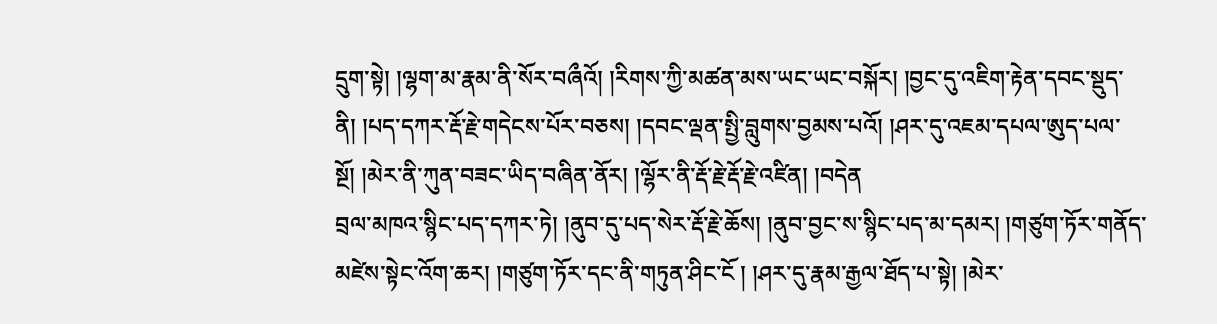དྲུག་སྟེ། །ལྷག་མ་རྣམ་ནི་སོར་བཞྀའོ། །རིགས་ཀྱི་མཚན་མས་ཡང་ཡང་བསྐོར། །བྱང་དུ་འཇིག་རྟེན་དབང་སྡུད་ནི། །པད་དཀར་རྡོ་རྗེ་གདེངས་པོར་བཅས། །དབང་ལྡན་སྤྱི་བླུགས་བྱམས་པའོ། །ཤར་དུ་འཇམ་དཔལ་ཨུད་པལ་སྔོ། །མེར་ནི་ཀུན་བཟང་ཡིད་བཞིན་ནོར། །ལྷོར་ནི་རྡོ་རྗེ་རྡོ་རྗེ་འཛིན། །བདེན
བྲལ་མཁའ་སྙིང་པད་དཀར་ཏེ། །ནུབ་དུ་པད་སེར་རྡོ་རྗེ་ཆོས། །ནུབ་བྱང་ས་སྙིང་པད་མ་དམར། །གཙུག་ཏོར་གནོད་མཛེས་སྟེང་འོག་ཆར། །གཙུག་ཏོར་དང་ནི་གཏུན་ཤིང་ངོ ། །ཤར་དུ་རྣམ་རྒྱལ་ཐོད་པ་སྟེ། །མེར་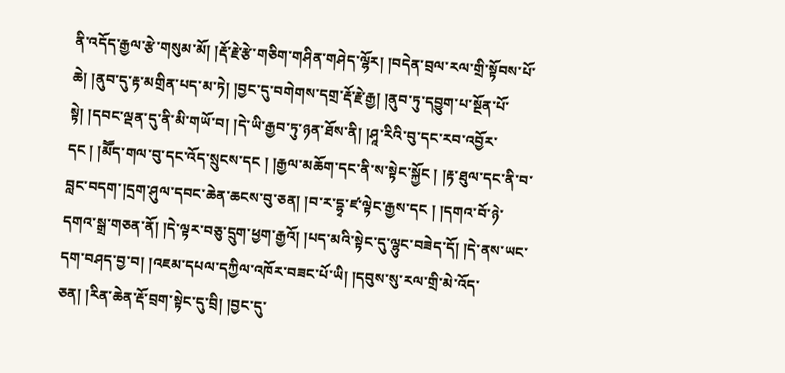ནི་འདོད་རྒྱལ་རྩེ་གསུམ་མོ། །རྡོ་རྗེ་རྩེ་གཅིག་གཤིན་གཤེད་ལྷོར། །བདེན་བྲལ་རལ་གྲི་སྟོབས་པོ་ཆེ། །ནུབ་དུ་རྟ་མགྲིན་པད་མ་ཏེ། །བྱང་དུ་བགེགས་དགྲ་རྡོ་རྗེ་རྒྱ། །ནུབ་ཏུ་དབྱུག་པ་སྔོན་པོ་སྟེ། །དབང་ལྡན་དུ་ནི་མི་གཡོ་བ། །དེ་ཡི་རྒྱབ་ཏུ་ཉན་ཐོས་ནི། །ཤཱ་རིའི་བུ་དང་རབ་འབྱོར་དང ། །མཽད་གལ་བུ་དང་འོད་སྲུངས་དང ། །རྒྱལ་མཆོག་དང་ནི་ས་སྟེང་སྐྱོང ། །རྟ་ཐུལ་དང་ནི་བ་བླང་བདག་།དྲག་ཤུལ་དབང་ཆེན་ཆངས་བུ་ཅན། །བ་ར་དྷྭ་ཛ་ལྟེང་རྒྱས་དང ། །དགའ་བོ་ཉེ་དགའ་སྒྲ་གཅན་ནོ། །དེ་ལྟར་བཅུ་དྲུག་ཕྱག་རྒྱའོ། །པད་མའི་སྟེང་དུ་ལྷུང་བཟེད་དོ། །དེ་ནས་ཡང་དག་བཤད་བྱ་བ། །འཇམ་དཔལ་དཀྱིལ་འཁོར་བཟང་པོ་ཡི། །དབུས་སུ་རལ་གྲི་མེ་འོད་ཅན། །རིན་ཆེན་རྡོ་བྲག་སྟེང་དུ་བྲི། །བྱང་དུ་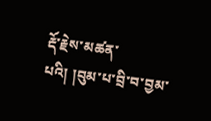རྡོ་རྗེས་མཚན་པའི། །བུམ་པ་བྲི་བ་བྱམ་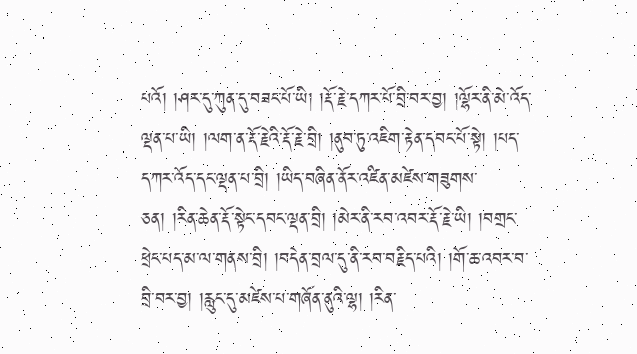པའོ། །ཤར་དུ་ཀུན་དུ་བཟང་པོ་ཡི། །རྡོ་རྗེ་དཀར་པོ་བྲི་བར་བྱ། །ལྷོར་ནི་མེ་འོད་ལྡན་པ་ཡི། །ལག་ན་རྡོ་རྗེའི་རྡོ་རྗེ་བྲི། །ནུབ་ཏུ་འཇིག་རྟེན་དབང་པོ་སྟེ། །པད་དཀར་འོད་དང་ལྡན་པ་བྲི། །ཡིད་བཞིན་ནོར་འཛིན་མཛེས་གཟུགས་ཅན། །རིན་ཆེན་རྡོ་སྟེང་དབང་ལྡན་བྲི། །མེར་ནི་རབ་འབར་རྡོ་རྗེ་ཡི། །བགྲང་ཕྲེང་པད་མ་ལ་གནས་བྲི། །བདེན་བྲལ་དུ་ནི་རབ་བརྗིད་པའི། །གོ་ཆ་འབར་བ་བྲི་བར་བྱ། །རླུང་དུ་མཛེས་པ་གཞོན་ནུའི་ལྷ། །རིན་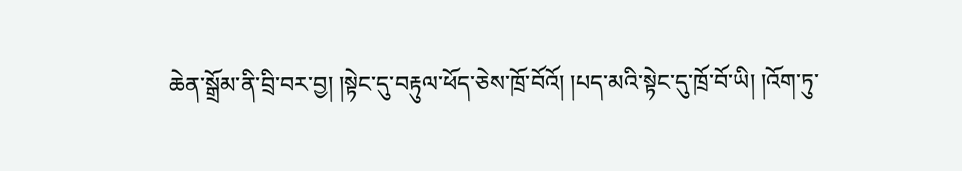ཆེན་སྒྲོམ་ནི་བྲི་བར་བྱ། །སྟེང་དུ་བརྟུལ་ཕོད་ཅེས་ཁྲོ་བོའོ། །པད་མའི་སྟེང་དུ་ཁྲོ་བོ་ཡི། །འོག་ཏུ་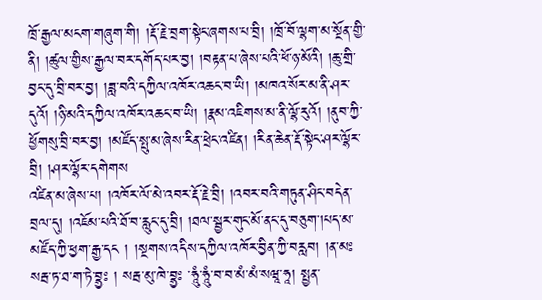ཁྲོ་རྒྱལ་མངག་གཞུག་གི། །རྡོ་རྗེ་བྲག་སྟེང་ཞགས་པ་བྲི། །ཁྲོ་བོ་ལྷག་མ་སྔོན་གྱི་ནི། །ཚུལ་གྱིས་རྒྱལ་བར་དགོད་པར་བྱ། །བརྟན་པ་ཞེས་པའི་ཕོ་ཉ་མོའི། །ཆུ་གྲི་བྱང་དུ་བྲི་བར་བྱ། །ཟླ་བའི་དཀྱིལ་འཁོར་འཆང་བ་ཡི། །མཁའ་སོར་མ་ནི་ཤར་དུའོ། །ཉི་མའི་དཀྱིལ་འཁོར་འཆང་བ་ཡི། །རྣམ་འཇིགས་མ་ནི་ལྷོ་རུའོ། །ནུབ་ཀྱི་ཕྱོགསུ་བྲི་བར་བྱ། །མཛོད་སྤུ་མ་ཞེས་རིན་ཕྲེང་འཛིན། །རིན་ཆེན་རྡོ་སྟེང་ཤར་ལྷོར་བྲི། །ཤར་ལྷོར་དགེགས
འཛིན་མ་ཞེས་པ། །འཁོར་ལོ་མེ་འབར་རྡོ་རྗེ་བྲི། །འབར་བའི་གཏུན་ཤིང་བདེན་བྲལ་དུ། །འཇོམ་པའི་ཐོ་བ་རླུང་དུ་བྲི། །ཐལ་སྦྱར་གུང་མོ་ནང་དུ་བཅུག་།པད་མ་མཛོད་ཀྱི་ཕྱག་རྒྱ་དང ། །སྔགས་འདིས་དཀྱིལ་འཁོར་བྱིན་ཀྱི་བརླབ། །ན་མཿ སརྦ་ཏ་ཐ་ག་ཏེ་བྷྱཿ ། སརྦ་མུ་ཁེ་བྷྱཿ ་ཧཱུཾ་ཧཱུཾ་བ་བ་མཾ་མཾ་སཝཱ་ཧཱ། སྤྱན་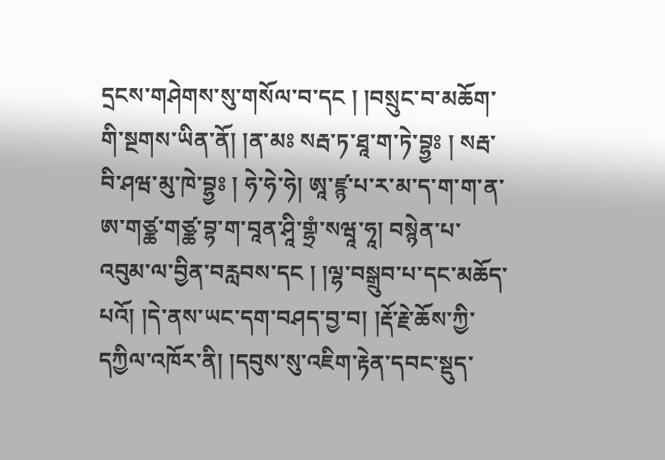དྲངས་གཤེགས་སུ་གསོལ་བ་དང ། །བསྲུང་བ་མཆོག་གི་སྔགས་ཡིན་ནོ། །ན་མཿ སརྦ་ཏ་ཐཱ་ག་ཏེ་བྷྱཿ ། སརྦ་བི་ཤཝ་མུ་ཁེ་བྷྱཿ ། ཧེ་ཧེ་ཧེ། ཨཱ་ཛྙ་པ་ར་མ་ད་ག་ག་ན་ཨ་གཙྪ་གཙྪ་བྷ་ག་བཱན་ཤཱི་གྷྲཾ་སཝཱ་ཧཱ། བསྙེན་པ་འབུམ་ལ་བྱིན་བརླབས་དང ། །ལྷ་བསྒྲུབ་པ་དང་མཆོད་པའོ། །དེ་ནས་ཡང་དག་བཤད་བྱ་བ། །རྡོ་རྗེ་ཆོས་ཀྱི་དཀྱིལ་འཁོར་ནི། །དབུས་སུ་འཇིག་རྟེན་དབང་སྡུད་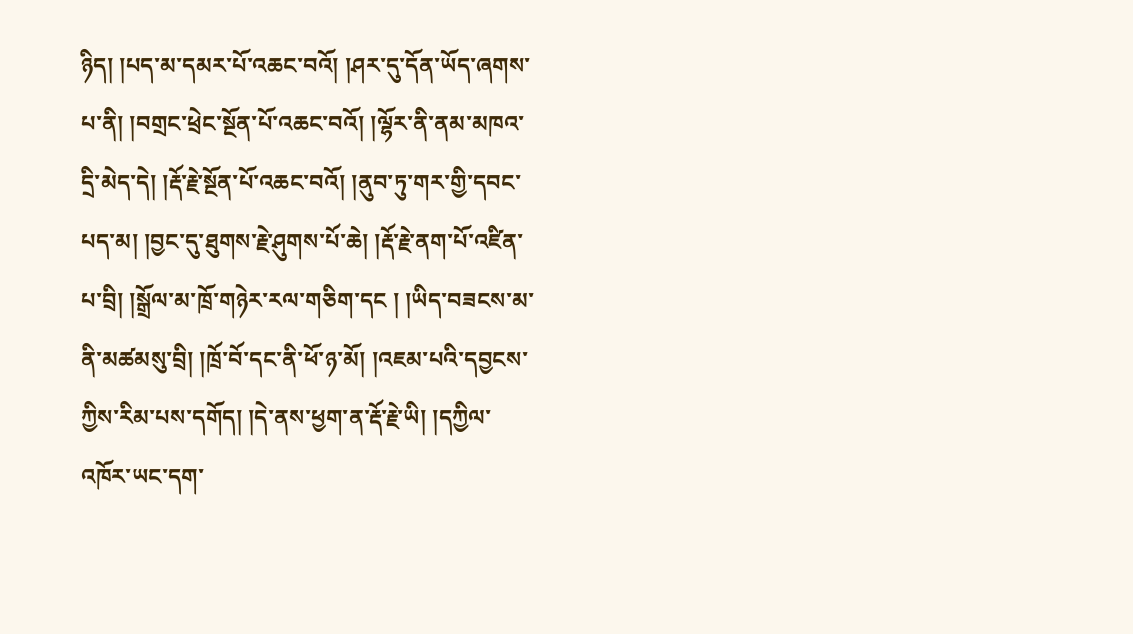ཉིད། །པད་མ་དམར་པོ་འཆང་བའོ། །ཤར་དུ་དོན་ཡོད་ཞགས་པ་ནི། །བགྲང་ཕྲེང་སྔོན་པོ་འཆང་བའོ། །ལྷོར་ནི་ནམ་མཁའ་དྲི་མེད་དེ། །རྡོ་རྗེ་སྔོན་པོ་འཆང་བའོ། །ནུབ་ཏུ་གར་གྱི་དབང་པད་མ། །བྱང་དུ་ཐུགས་རྗེ་ཤུགས་པོ་ཆེ། །རྡོ་རྗེ་ནག་པོ་འཛིན་པ་བྲི། །སྒྲོལ་མ་ཁྲོ་གཉེར་རལ་གཅིག་དང ། །ཡིད་བཟངས་མ་ནི་མཚམསུ་བྲི། །ཁྲོ་བོ་དང་ནི་ཕོ་ཉ་མོ། །འཇམ་པའི་དབྱངས་ཀྱིས་རིམ་པས་དགོད། །དེ་ནས་ཕྱག་ན་རྡོ་རྗེ་ཡི། །དཀྱིལ་འཁོར་ཡང་དག་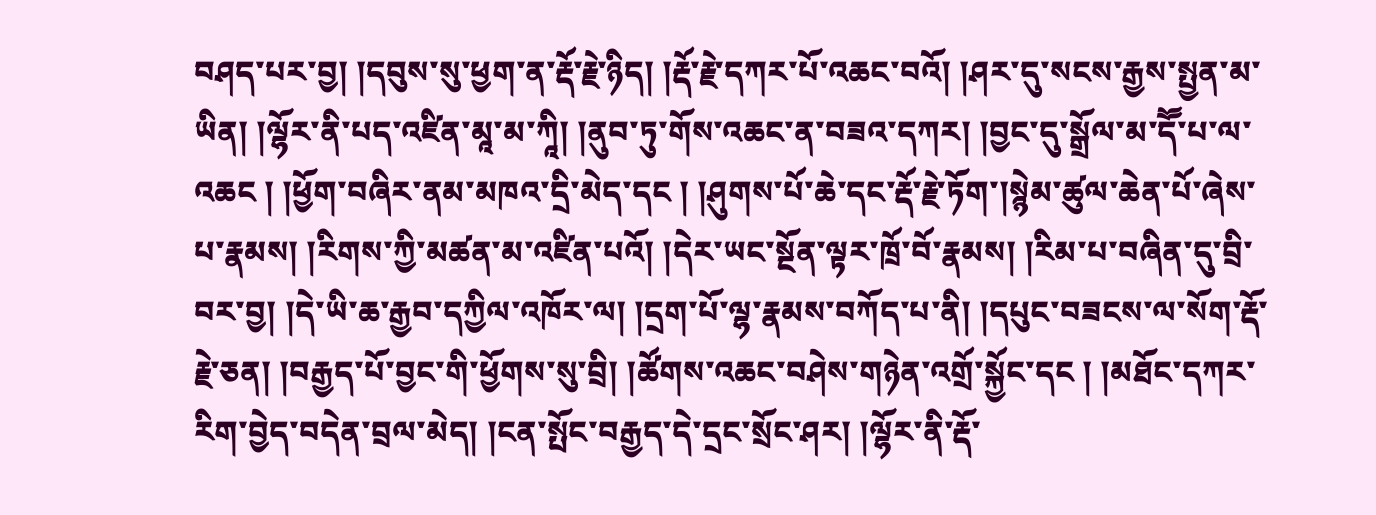བཤད་པར་བྱ། །དབུས་སུ་ཕྱག་ན་རྡོ་རྗེ་ཉིད། །རྡོ་རྗེ་དཀར་པོ་འཆང་བའོ། །ཤར་དུ་སངས་རྒྱས་སྤྱན་མ་ཡིན། །ལྷོར་ནི་པད་འཛིན་མཱ་མ་ཀཱི། །ནུབ་ཏུ་གོས་འཆང་ན་བཟའ་དཀར། །བྱང་དུ་སྒྲོལ་མ་དཽ་པ་ལ་འཆང ། །ཕྱོག་བཞིར་ནམ་མཁའ་དྲི་མེད་དང ། །ཤུགས་པོ་ཆེ་དང་རྡོ་རྗེ་ཏོག་།སྙེམ་ཚུལ་ཆེན་པོ་ཞེས་པ་རྣམས། །རིགས་ཀྱི་མཚན་མ་འཛིན་པའོ། །དེར་ཡང་སྔོན་ལྟར་ཁྲོ་བོ་རྣམས། །རིམ་པ་བཞིན་དུ་བྲི་བར་བྱ། །དེ་ཡི་ཆ་རྒྱབ་དཀྱིལ་འཁོར་ལ། །དྲག་པོ་ལྷ་རྣམས་བཀོད་པ་ནི། །དཔུང་བཟངས་ལ་སོག་རྡོ་རྗེ་ཅན། །བརྒྱད་པོ་བྱང་གི་ཕྱོགས་སུ་བྲི། །ཚོགས་འཆང་བཤེས་གཉེན་འགྲོ་སྐྱོང་དང ། །མཐོང་དཀར་རིག་བྱེད་བདེན་བྲལ་མེད། །ངན་སྤོང་བརྒྱད་དེ་དྲང་སྲོང་ཤར། །ལྷོར་ནི་རྡོ་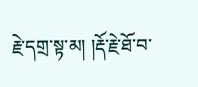རྗེ་དགྲ་སྟ་མ། །རྡོ་རྗེ་ཐོ་བ་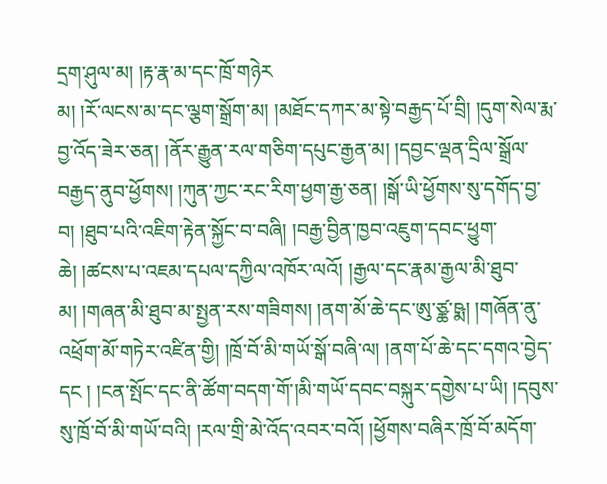དྲག་ཤུལ་མ། །རྟ་རྣ་མ་དང་ཁྲོ་གཉེར
མ། །རོ་ལངས་མ་དང་ལྕག་སྒྲོག་མ། །མཐོང་དཀར་མ་སྟེ་བརྒྱད་པོ་བྲི། །དུག་སེལ་རྨ་བྱ་འོད་ཟེར་ཅན། །ནོར་རྒྱུན་རལ་གཅིག་དཔུང་རྒྱན་མ། །དབྱང་ལྡན་དྲིལ་སྒྲོལ་བརྒྱད་ནུབ་ཕྱོགས། །ཀུན་ཀྱང་རང་རིག་ཕྱག་རྒྱ་ཅན། །སྒོ་ཡི་ཕྱོགས་སུ་དགོད་བྱ་བ། །ཐུབ་པའི་འཇིག་རྟེན་སྐྱོང་བ་བཞི། །བརྒྱ་བྱིན་ཁྱབ་འཇུག་དབང་ཕྱུག་ཆེ། །ཚངས་པ་འཇམ་དཔལ་དཀྱིལ་འཁོར་ལའོ། །རྒྱལ་དང་རྣམ་རྒྱལ་མི་ཐུབ་མ། །གཞན་མི་ཐུབ་མ་སྤྱན་རས་གཟིགས། །ནག་མོ་ཆེ་དང་ཨུ་ཙྪ་ཥྨ། །གཞོན་ནུ་འཕྲོག་མོ་གཏེར་འཛིན་གྱི། །ཁྲོ་བོ་མི་གཡོ་སྒོ་བཞི་ལ། །ནག་པོ་ཆེ་དང་དགའ་བྱེད་དང ། །ངན་སྤོང་དང་ནི་ཚོག་བདག་གོ་།མི་གཡོ་དབང་བསྐུར་དགྱེས་པ་ཡི། །དབུས་སུ་ཁྲོ་བོ་མི་གཡོ་བའི། །རལ་གྲི་མེ་འོད་འབར་བའོ། །ཕྱོགས་བཞིར་ཁྲོ་བོ་མདོག་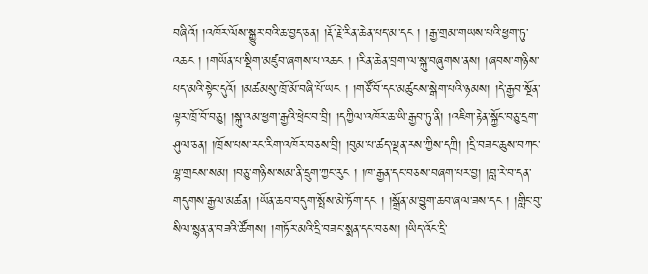བཞིའོ། །འཁོར་ལོས་སྒྱུར་བའི་ཆ་བྱད་ཅན། །རྡོ་རྗེ་རིན་ཆེན་པད་མ་དང ། །རྒྱ་གྲམ་གཡས་པའི་ཕྱག་ཏུ་འཆང ། །གཡོན་པ་སྡིག་མཛུབ་ཞགས་པ་འཆང ། །རིན་ཆེན་བྲག་ལ་སྐུ་བཞུགས་ནས། །ཞབས་གཉིས་པད་མའི་སྟེང་དུའོ། །མཚམསུ་ཁྲོ་མོ་བཞི་པོ་ཡང ། །གཙོ་བོ་དང་མཚུངས་སྒེག་པའི་ཉམས། །དེ་རྒྱབ་སྔོན་ལྟར་ཁྲོ་བོ་བཅུ། །སྐུ་འམ་ཕྱག་རྒྱའི་ཕྲེང་བ་བྲི། །དཀྱིལ་འཁོར་ཆ་ཡི་རྒྱབ་ཏུ་ནི། །འཇིག་རྟེན་སྐྱོང་བཅུ་དྲག་ཤུལ་ཅན། །ཁྲོས་པས་རང་རིག་འཁོར་བཅས་བྲི། །བུམ་པ་ཚད་ལྡན་རས་ཀྱིས་དཀྲི། །དྲི་བཟང་ཆུས་བཀང་ལྷ་གྲངས་སམ། །བཅུ་གཉིས་སམ་ནི་དྲུག་ཀྱང་རུང ། །ཁ་རྒྱན་དང་བཅས་བཞག་པར་བྱ། །བླ་རེ་བ་དན་གདུགས་རྒྱལ་མཚན། །ཡོན་ཆབ་བདུག་སྤོས་མེ་ཏོག་དང ། །སྒྲོན་མ་བྱུག་ཆབ་ཞལ་ཟས་དང ། །གླིང་བུ་སིལ་སྙན་ན་བཟའི་ཚོགས། །གཏོར་མའི་དྲི་བཟང་སྨན་དང་བཅས། །ཡིད་འོང་དྲི་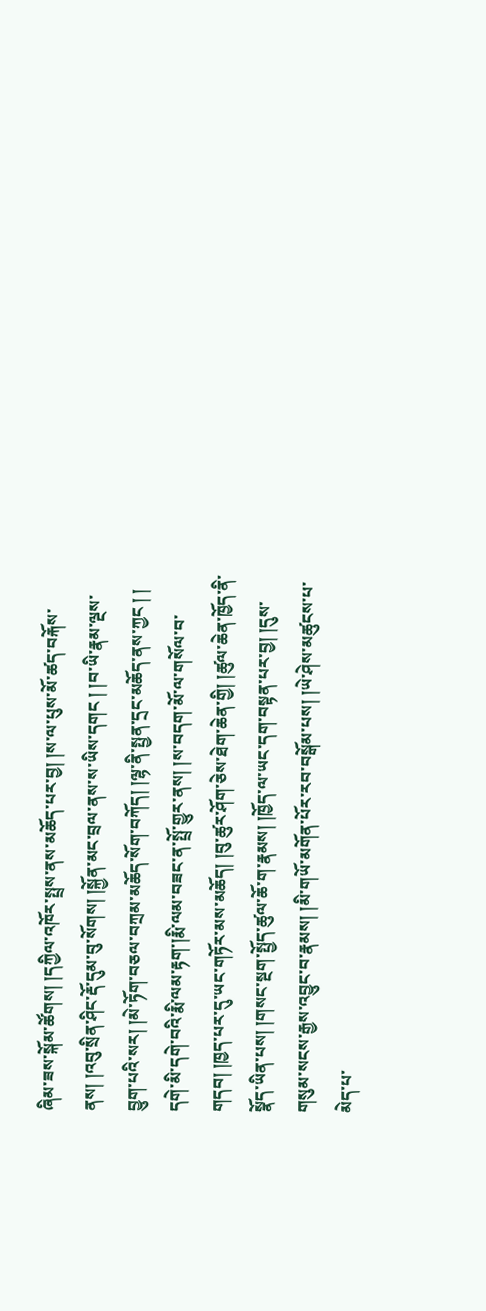ཞིམ་ཟས་སྐོམ་ཚོགས། །དཀྱིལ་འཁོར་སྤྲས་ནས་མཆོད་པར་བྱ། །ས་ལ་པུས་མོ་ཚད་བརྐོས་ནས། །འབུ་སྲིན་ཤིང་རྡོ་དུམ་བུ་སོགས། །སྐྱོན་མང་བྲལ་ནས་ས་ཡིས་དགང ། །བ་ཡི་རྣམ་ལྔས་བྱུག་པའི་སར། །མེ་ཏོག་བཅལ་བཀྲམ་མཆོད་སོག་བཀོད། །ལྷ་ནི་སྤྱན་དྲང་མཆོད་ནས་ཀྱང ། །
དགེ་མི་དགེ་བའི་རྨི་ལམ་རྟག་།རྨི་ལམ་བཟང་ན་སྤྲོ་གྱུར་ནས། །ས་བདག་མོ་ལ་གསོལ་བ་གདབ། །ཁྱད་པར་དུ་ཡང་གཏོར་མས་མཆོད། །བུ་ཚུར་ཤོག་ཅེས་ཐེག་ཆེན་གྱི། །ཚུལ་ཆེན་ཁྱོད་ནི་སྣོད་ཡིན་པས། །གསང་སྔག་སྤྱོད་ཚུལ་ཆོ་ག་རྣམས། །ཁྱོད་ལ་ཡང་དག་བསྟན་པར་བྱ། །དུས་གསུམ་སངས་རྒྱས་འབྱུང་བ་རྣམས། །མི་གཡོ་མགོན་པོར་རབ་བསྒོམ་པས། །ཡེ་ཤེས་མཚུངས་པ་མེད་པ་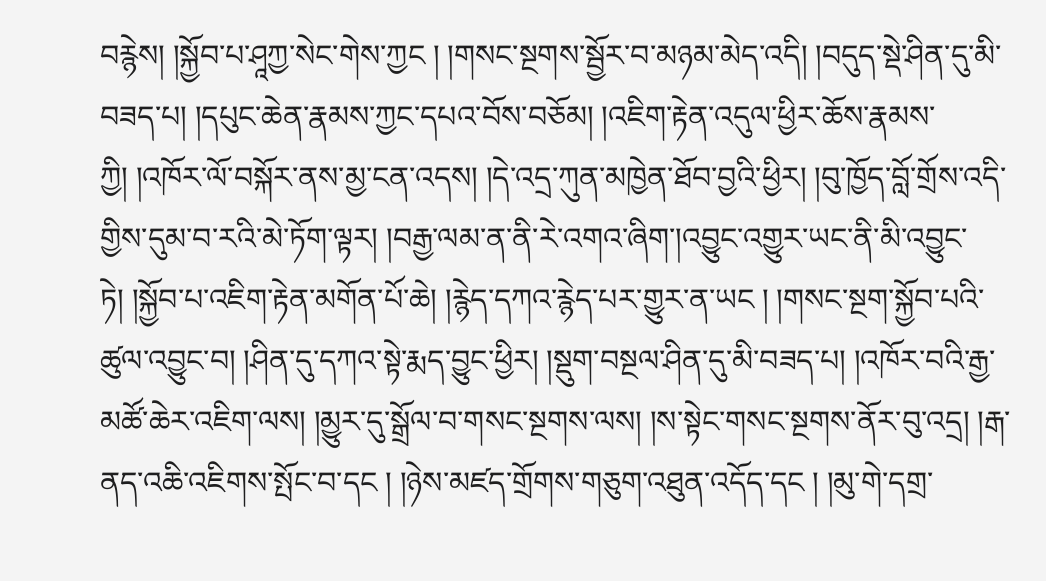བརྙེས། །སྐྱོབ་པ་ཤཱཀྱ་སེང་གེས་ཀྱང ། །གསང་སྔགས་སྦྱོར་བ་མཉམ་མེད་འདི། །བདུད་སྡེ་ཤིན་དུ་མི་བཟད་པ། །དཔུང་ཆེན་རྣམས་ཀྱང་དཔའ་བོས་བཅོམ། །འཇིག་རྟེན་འདུལ་ཕྱིར་ཆོས་རྣམས་ཀྱི། །འཁོར་ལོ་བསྐོར་ནས་མྱ་ངན་འདས། །དེ་འདྲ་ཀུན་མཁྱེན་ཐོབ་བྱའི་ཕྱིར། །བུ་ཁྱོད་བློ་གྲོས་འདི་གྱིས་དུམ་བ་རའི་མེ་ཏོག་ལྟར། །བརྒྱ་ལམ་ན་ནི་རེ་འགའ་ཞིག་།འབྱུང་འགྱུར་ཡང་ནི་མི་འབྱུང་ཏེ། །སྐྱོབ་པ་འཇིག་རྟེན་མགོན་པོ་ཆེ། །རྙེད་དཀའ་རྙེད་པར་གྱུར་ན་ཡང ། །གསང་སྔག་སྐྱོབ་པའི་ཚུལ་འབྱུང་བ། །ཤིན་དུ་དཀའ་སྟེ་རྨད་བྱུང་ཕྱིར། །སྡུག་བསྔལ་ཤིན་དུ་མི་བཟད་པ། །འཁོར་བའི་རྒྱ་མཚོ་ཆེར་འཇིག་ལས། །མྱུར་དུ་སྒྲོལ་བ་གསང་སྔགས་ལས། །ས་སྟེང་གསང་སྔགས་ནོར་བུ་འདྲ། །རྒ་ནད་འཆི་འཇིགས་སྤོང་བ་དང ། །ཉེས་མཛད་གྲོགས་གཅུག་འཐུན་འདོད་དང ། །མུ་གེ་དགྲ་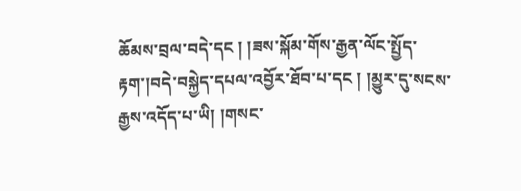ཆོམས་བྲལ་བདེ་དང ། །ཟས་སྐོམ་གོས་རྒྱན་ལོང་སྤྱོད་རྟག་།བདེ་བསྐྱེད་དཔལ་འབྱོར་ཐོབ་པ་དང ། །མྱུར་དུ་སངས་རྒྱས་འདོད་པ་ཡི། །གསང་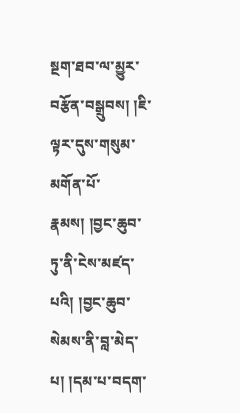སྔག་ཐབ་ལ་མྱུར་བརྩོན་བསྒྲུབས། །ཇི་ལྟར་དུས་གསུམ་མགོན་པོ་རྣམས། །བྱང་ཆུབ་ཏུ་ནི་ངེས་མཛད་པའི། །བྱང་ཆུབ་སེམས་ནི་བླ་མེད་པ། །དམ་པ་བདག་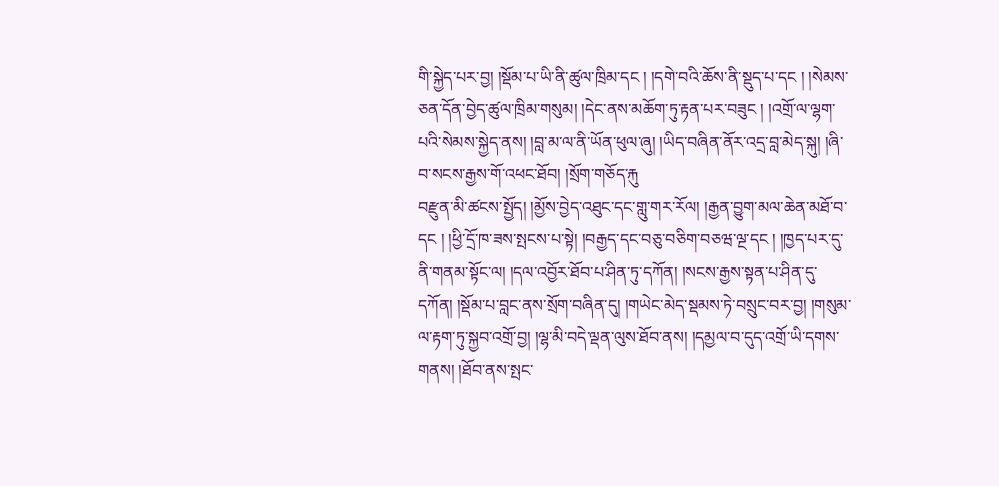གི་སྐྱེད་པར་བྱ། །སྡོམ་པ་ཡི་ནི་ཚུལ་ཁྲིམ་དང ། །དགེ་བའི་ཆོས་ནི་སྡུད་པ་དང ། །སེམས་ཅན་དོན་བྱེད་ཚུལ་ཁྲིམ་གསུམ། །དེང་ནས་མཆོག་ཏུ་རྟན་པར་བཟུང ། །འགྲོ་ལ་ལྷག་པའི་སེམས་སྐྱེད་ནས། །བླ་མ་ལ་ནི་ཡོན་ཕུལ་ཞུ། །ཡིད་བཞིན་ནོར་འདྲ་བླ་མེད་སྐུ། །ཞི་བ་སངས་རྒྱས་གོ་འཕང་ཐོབ། །སྲོག་གཅོད་རྐུ
བརྫུན་མི་ཚངས་སྤྱོད། །མྱོས་བྱེད་འཐུང་དང་གླུ་གར་རོལ། །རྒྱན་བྱུག་མལ་ཆེན་མཐོ་བ་དང ། །ཕྱི་དྲོ་ཁ་ཟས་སྤངས་པ་སྟེ། །བརྒྱད་དང་བཅུ་བཅིག་བཅཝ་ལྔ་དང ། །ཁྱད་པར་དུ་ནི་གནམ་སྟོང་ལ། །དལ་འབྱོར་ཐོབ་པ་ཤིན་ཏུ་དཀོན། །སངས་རྒྱས་སྟན་པ་ཤིན་དུ་དཀོན། །སྡོམ་པ་བླང་ནས་སྲོག་བཞིན་དུ། །གཡེང་མེད་སྡམས་ཏེ་བསྲུང་བར་བྱ། །གསུམ་ལ་རྟག་ཏུ་སྐྱབ་འགྲོ་བྱ། །ལྷ་མི་བདེ་ལྡན་ལུས་ཐོབ་ནས། །དམྱལ་བ་དུད་འགྲོ་ཡི་དགས་གནས། །ཐོབ་ནས་སྤང་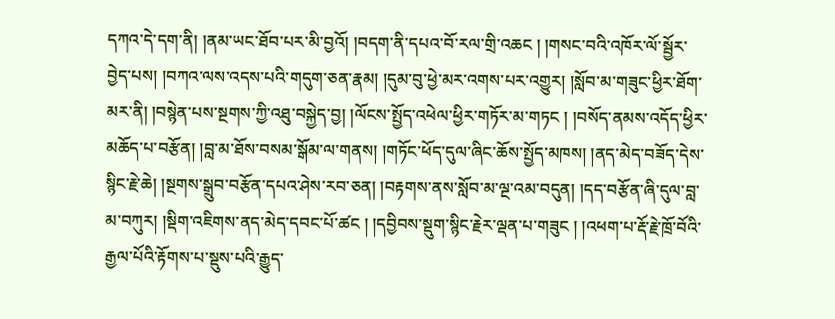དཀའ་དེ་དག་ནི། །ནམ་ཡང་ཐོབ་པར་མི་བྱའོ། །བདག་ནི་དཔའ་བོ་རལ་གྲི་འཆང ། །གསང་བའི་འཁོར་ལོ་སྦྱོར་བྱེད་པས། །བཀའ་ལས་འདས་པའི་གདུག་ཅན་རྣམ། །དུམ་བུ་ཕྱེ་མར་འགས་པར་འགྱུར། །སློབ་མ་གཟུང་ཕྱིར་ཐོག་མར་ནི། །བསྙེན་པས་སྔགས་ཀྱི་འཐུ་བསྐྱེད་བྱ། །ལོངས་སྤྱོད་འཕེལ་ཕྱིར་གཏོར་མ་གཏང ། །བསོད་ནམས་འདོད་ཕྱིར་མཆོད་པ་བརྩོན། །བླ་མ་ཐོས་བསམ་སྒོམ་ལ་གནས། །གཏོང་ཕོད་དུལ་ཞིང་ཆོས་སྤྱོད་མཁས། །ནད་མེད་བཟོད་དེས་སྙིང་རྗེ་ཆེ། །སྔགས་སྒྲུབ་བརྩོན་དཔའ་ཤེས་རབ་ཅན། །བརྟགས་ནས་སློབ་མ་ལྔ་འམ་བདུན། །དད་བརྩོན་ཞི་དུལ་བླ་མ་བཀུར། །སྡིག་འཇིགས་ནད་མེད་དབང་པོ་ཚང ། །དབྱིབས་སྡུག་སྙིང་རྗེར་ལྡན་པ་གཟུང ། །འཕག་པ་རྡོ་རྗེ་ཁྲོ་བོའི་རྒྱལ་པོའི་རྟོགས་པ་སྡུས་པའི་རྒྱུད་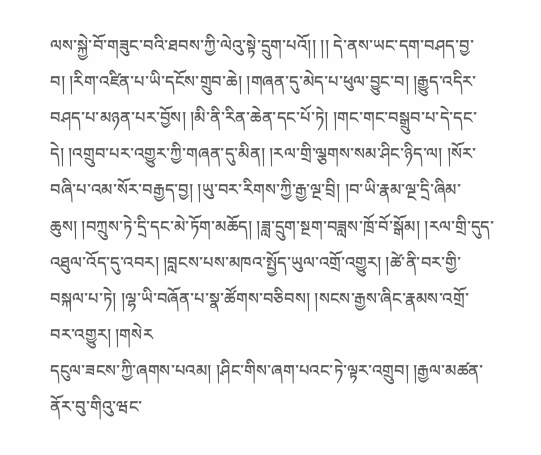ལས་སྐྱེ་བོ་གཟུང་བའི་ཐབས་ཀྱི་ལེའུ་སྟེ་དྲུག་པའོ།། །། དེ་ནས་ཡང་དག་བཤད་བྱ་བ། །རིག་འཛིན་པ་ཡི་དངོས་གྲུབ་ཆེ། །གཞན་དུ་མེད་པ་ཕུལ་བྱུང་བ། །རྒྱུད་འདིར་བཤད་པ་མཉན་པར་བྱོས། །མི་ནི་རིན་ཆེན་དང་པོ་ཏེ། །གང་གང་བསྒྲུབ་པ་དེ་དང་དེ། །འགྲུབ་པར་འགྱུར་ཀྱི་གཞན་དུ་མིན། །རལ་གྲི་ལྕགས་སམ་ཤིང་ཉིད་ལ། །སོར་བཞི་པ་འམ་སོར་བརྒྱད་བྱ། །ཡུ་བར་རིགས་ཀྱི་རྒྱ་ལྔ་བྲི། །བ་ཡི་རྣམ་ལྔ་དྲི་ཞིམ་ཆུས། །བཀྲུས་ཏེ་དྲི་དང་མེ་ཏོག་མཆོད། །ཟླ་དྲུག་སྔག་བཟླས་ཁྲོ་བོ་སྒོམ། །རལ་གྲི་དུད་འཐུལ་འོད་དུ་འབར། །བླངས་པས་མཁའ་སྤྱོད་ཡུལ་འགྲོ་འགྱུར། །ཚེ་ནི་བར་གྱི་བསྐལ་པ་ཏེ། །ལྷ་ཡི་བཞོན་པ་སྣ་ཚོགས་བཅིབས། །སངས་རྒྱས་ཞིང་རྣམས་འགྲོ་བར་འགྱུར། །གསེར
དངུལ་ཟངས་ཀྱི་ཞགས་པའམ། །ཤིང་གིས་ཞག་པའང་ཏེ་ལྟར་འགྲུབ། །རྒྱལ་མཚན་ནོར་བུ་གིའུ་ཝང་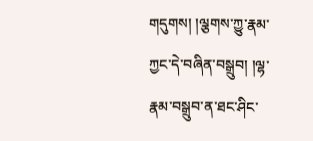གདུགས། །ལྕགས་ཀྱུ་རྣམ་ཀྱང་དེ་བཞིན་བསྒྲུབ། །ལྷ་རྣམ་བསྒྲུབ་ན་ཐང་ཤིང་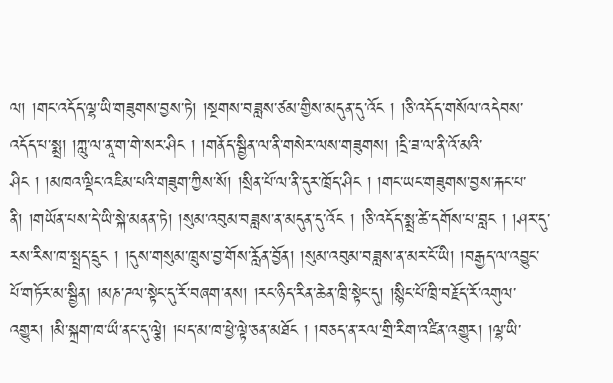ལ། །གང་འདོད་ལྷ་ཡི་གཟུགས་བྱས་ཏེ། །སྔགས་བཟླས་ཙམ་གྱིས་མདུན་དུ་འོང ། །ཅི་འདོད་གསོལ་འདེབས་འདོད་པ་སྨྲ། །ཀླུ་ལ་ནཱ་ག་གེ་སར་ཤིང ། །གནོད་སྦྱིན་ལ་ནི་གསེར་ལས་གཟུགས། །དྲི་ཟ་ལ་ནི་འོ་མའི་ཤིང ། །མཁའ་ལྡིང་འཇིམ་པའི་གཟུག་ཀྱིས་སོ། །སྲིན་པོ་ལ་ནི་དུར་ཁྲོད་ཤིང ། །གང་ཡང་གཟུགས་བྱས་རྐང་པ་ནི། །གཡོན་པས་དེ་ཡི་སྐེ་མནན་ཏེ། །སུམ་འབུམ་བཟླས་ན་མདུན་དུ་འོང ། །ཅི་འདོད་སྨྲ་ཚེ་དགོས་པ་བླང ། །ཤར་དུ་རས་རིས་ཁ་སྤྲད་དྲུང ། །དུས་གསུམ་ཁྲུས་བྱ་གོས་རློན་བྱོན། །སུམ་འབུམ་བཟླས་ན་མར་ངོ་ཡི། །བརྒྱད་ལ་འབྱུང་པོ་གཏོར་མ་སྦྱིན། །མཎ་ཌལ་སྟེང་དུ་རོ་བཞག་ནས། །རང་ཉིད་རིན་ཆེན་ཁྲི་སྟེང་དུ། །སྙིང་པོ་ཁྲི་བརྗོད་རོ་འགུལ་འགྱུར། །མི་སྐྲག་ཁ་ཡྀ་ནང་དུ་ལྕེ། །པད་མ་ཁ་ཕྱེ་ལྟེ་ཅན་མཐོང ། །བཅད་ན་རལ་གྲི་རིག་འཛིན་འགྱུར། །ལྷ་ཡི་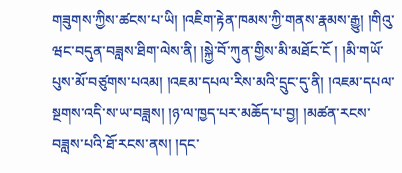གཟུགས་ཀྱིས་ཚངས་པ་ཡི། །འཇིག་རྟེན་ཁམས་ཀྱི་གནས་རྣམས་རྒྱུ། །གིའུ་ཝང་བདུན་བཟླས་ཐིག་ལེས་ནི། །སྐྱེ་བོ་ཀུན་གྱིས་མི་མཐོང་ངོ ། །མི་གཡོ་པུས་མོ་བཙུགས་པའམ། །འཇམ་དཔལ་རིས་མའི་དྲུང་དུ་ནི། །འཇམ་དཔལ་སྔགས་འདི་ས་ཡ་བཟླས། །ཉ་ལ་ཁྱད་པར་མཆོད་པ་བྱ། །མཚན་རངས་བཟླས་པའི་ཐོ་རངས་ནས། །དང་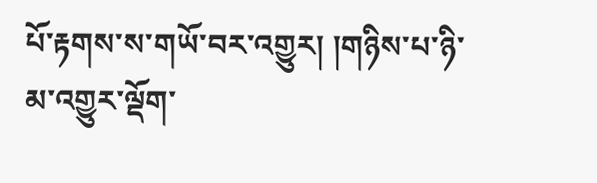པོ་རྟགས་ས་གཡོ་བར་འགྱུར། །གཉིས་པ་ཉི་མ་འགྱུར་ལྡོག་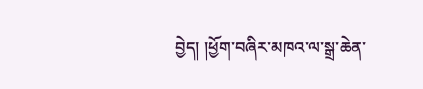བྱེད། །ཕྱོག་བཞིར་མཁའ་ལ་སྒྲ་ཆེན་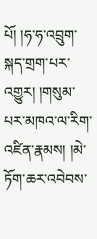པོ། །ཧ་ཧ་འབྲུག་སྐད་གྲག་པར་འགྱུར། །གསུམ་པར་མཁའ་ལ་རིག་འཛིན་རྣམས། །མེ་ཏོག་ཆར་འབེབས་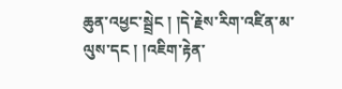ཆུན་འཕྱང་སྦྲེང ། །དེ་རྗེས་རིག་འཛིན་མ་ལུས་དང ། །འཇིག་རྟེན་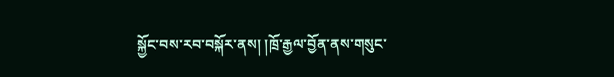སྐྱོང་བས་རབ་བསྐོར་ནས། །ཁྲོ་རྒྱལ་བྱོན་ནས་གསུང་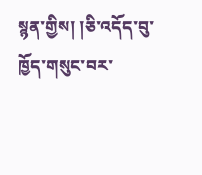སྙན་གྱིས། །ཅི་འདོད་བུ་ཁྱོད་གསུང་བར་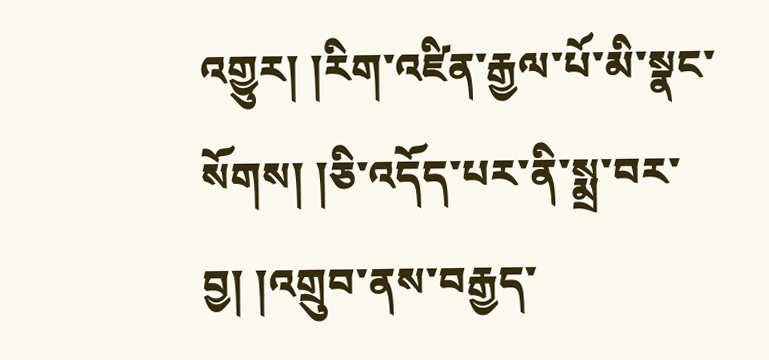འགྱུར། །རིག་འཛིན་རྒྱལ་པོ་མི་སྣང་སོགས། །ཅི་འདོད་པར་ནི་སྨྲ་བར་བྱ། །འགྲུབ་ནས་བརྒྱད་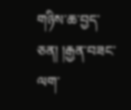གཉིས་ཆ་བྱད་ཅན། །རྒྱན་བཟང་ལག་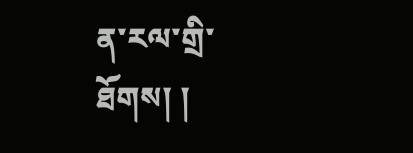ན་རལ་གྲི་ཐོགས། །